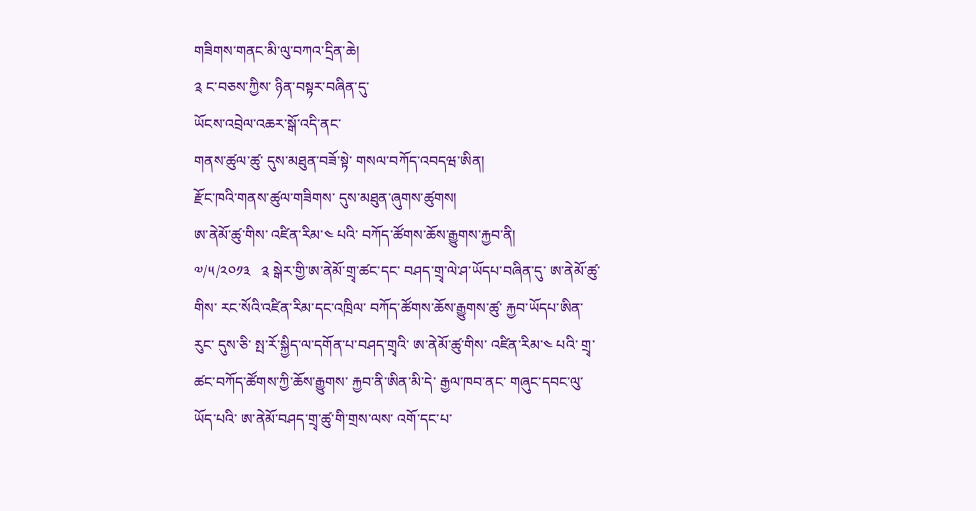གཟིགས་གནང་མི་ལུ་བཀའ་དྲིན་ཆེ།
༉ ང་བཅས་ཀྱིས་ ཉིན་བསྟར་བཞིན་དུ་
ཡོངས་འབྲེལ་འཆར་སྒོ་འདི་ནང་
གནས་ཚུལ་ཚུ་ དུས་མཐུན་བཟོ་སྟེ་ གསལ་བཀོད་འབདཝ་ཨིན།
རྫོང་ཁའི་གནས་ཚུལ་གཟིགས་ དུས་མཐུན་ཞུགས་ཚུགས།
ཨ་ནེམོ་ཚུ་གིས་ འཛིན་རིམ་༤ པའི་ བཀོད་ཚོགས་ཆོས་རྒྱུགས་རྐྱབ་ནི།
༧/༥/༢༠༡༣   ༉ སྒེར་གྱི་ཨ་ནེམོ་གྲྭ་ཚང་དང་ བཤད་གྲྭ་ལེ་ཤ་ཡོདཔ་བཞིན་དུ་ ཨ་ནེམོ་ཚུ་གིས་ རང་སོའི་འཛིན་རིམ་དང་འཁྲིལ་ བཀོད་ཚོགས་ཆོས་རྒྱུགས་ཚུ་ རྐྱབ་ཡོདཔ་ཨིན་རུང་ དུས་ཅི་ སྤ་རོ་སྐྱིད་ལ་དགོན་པ་བཤད་གྲྭའི་ ཨ་ནེམོ་ཚུ་གིས་ འཛིན་རིམ་༤ པའི་ གྲྭ་ཚང་བཀོད་ཚོགས་ཀྱི་ཆོས་རྒྱུགས་ རྐྱབ་ནི་ཨིན་མི་དེ་ རྒྱལ་ཁབ་ནང་ གཞུང་དབང་ལུ་ཡོད་པའི་ ཨ་ནེམོ་བཤད་གྲྭ་ཚུ་གི་གྲས་ལས་ འགོ་དང་པ་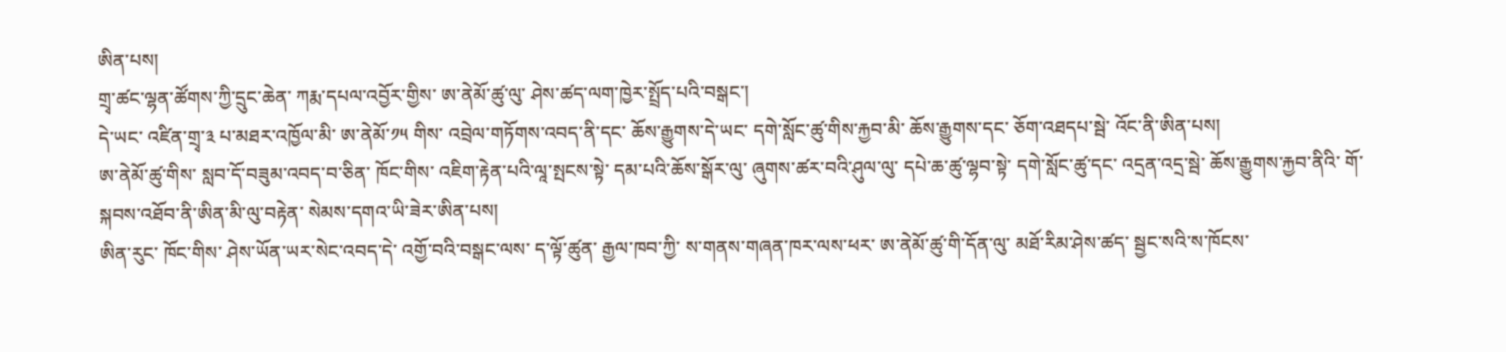ཨིན་པས།
གྲྭ་ཚང་ལྷན་ཚོགས་ཀྱི་དྲུང་ཆེན་ ཀརྨ་དཔལ་འབྱོར་གྱིས་ ཨ་ནེམོ་ཚུ་ལུ་ ཤེས་ཚད་ལག་ཁྱེར་སྤྲོད་པའི་བསྒང་།
དེ་ཡང་ འཛིན་གྲྭ་༣ པ་མཐར་འཁྱོལ་མི་ ཨ་ནེམོ་༡༥ གིས་ འབྲེལ་གཏོགས་འབད་ནི་དང་ ཆོས་རྒྱུགས་དེ་ཡང་ དགེ་སློང་ཚུ་གིས་རྐྱབ་མི་ ཆོས་རྒྱུགས་དང་ ཅོག་འཐདཔ་སྦེ་ འོང་ནི་ཨིན་པས།
ཨ་ནེམོ་ཚུ་གིས་ སླབ་དོ་བཟུམ་འབད་བ་ཅིན་ ཁོང་གིས་ འཇིག་རྟེན་པའི་ལཱ་སྤངས་སྟེ་ དམ་པའི་ཆོས་སྒོར་ལུ་ ཞུགས་ཚར་བའི་ཤུལ་ལུ་ དཔེ་ཆ་ཚུ་ལྷབ་སྟེ་ དགེ་སློང་ཚུ་དང་ འདྲན་འདྲ་སྦེ་ ཆོས་རྒྱུགས་རྐྱབ་ནིའི་ གོ་སྐབས་འཐོབ་ནི་ཨིན་མི་ལུ་བརྟེན་ སེམས་དགའ་ཡི་ཟེར་ཨིན་པས།
ཨིན་རུང་ ཁོང་གིས་ ཤེས་ཡོན་ཡར་སེང་འབད་དེ་ འགྱོ་བའི་བསྒང་ལས་ ད་ལྟོ་ཚུན་ རྒྱལ་ཁབ་ཀྱི་ ས་གནས་གཞན་ཁར་ལས་ཕར་ ཨ་ནེམོ་ཚུ་གི་དོན་ལུ་ མཐོ་རིམ་ཤེས་ཚད་ སྦྱང་སའི་ས་ཁོངས་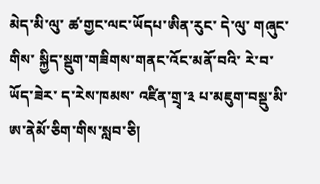མེད་མི་ལུ་ ཚ་གྱང་ལང་ཡོདཔ་ཨིན་རུང་ དེ་ལུ་ གཞུང་གིས་ སྐྱིད་སྡུག་གཟིགས་གནང་འོང་མནོ་བའི་ རེ་བ་ཡོད་ཟེར་ ད་རེས་ཁམས་ འཛིན་གྲྭ་༣ པ་མཇུག་བསྡུ་མི་ ཨ་ནེམོ་ཅིག་གིས་སླབ་ཅི།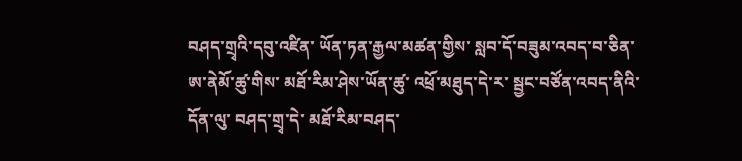བཤད་གྲྭའི་དབུ་འཛིན་ ཡོན་ཏན་རྒྱལ་མཚན་གྱིས་ སླབ་དོ་བཟུམ་འབད་བ་ཅིན་ ཨ་ནེམོ་ཚུ་གིས་ མཐོ་རིམ་ཤེས་ཡོན་ཚུ་ འཕྲོ་མཐུད་དེ་ར་ སྦྱང་བཙོན་འབད་ནིའི་དོན་ལུ་ བཤད་གྲྭ་དེ་ མཐོ་རིམ་བཤད་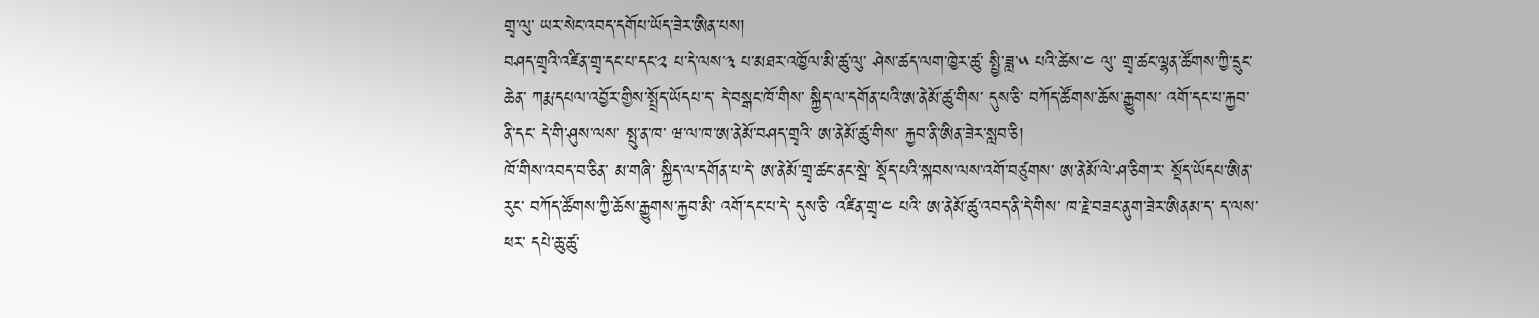གྲྭ་ལུ་ ཡར་སེང་འབད་དགོཔ་ཡོད་ཟེར་ཨིན་པས།
བཤད་གྲྭའི་འཛིན་གྲྭ་དང་པ་དང་༢ པ་དེ་ལས་༣ པ་མཐར་འཁྱོལ་མི་ཚུ་ལུ་ ཤེས་ཚད་ལག་ཁྱེར་ཚུ་ སྤྱི་ཟླ་༥ པའི་ཚེས་༤ ལུ་ གྲྭ་ཚང་ལྷན་ཚོགས་ཀྱི་དྲུང་ཆེན་ ཀརྨ་དཔལ་འབྱོར་གྱིས་སྤྲོད་ཡོདཔ་ད་ དེ་བསྒང་ཁོ་གིས་ སྐྱིད་ལ་དགོན་པའི་ཨ་ནེམོ་ཚུ་གིས་ དུས་ཅི་ བཀོད་ཚོགས་ཆོས་རྒྱུགས་ འགོ་དང་པ་རྐྱབ་ནི་དང་ དེ་གི་ཤུས་ལས་ སྤུ་ན་ཁ་ ཝ་ལ་ཁ་ཨ་ནེམོ་བཤད་གྲྭའི་ ཨ་ནེམོ་ཚུ་གིས་ རྐྱབ་ནི་ཨིན་ཟེར་སླབ་ཅི།
ཁོ་གིས་འབད་བ་ཅིན་ མ་གཞི་ སྐྱིད་ལ་དགོན་པ་དེ་ ཨ་ནེམོ་གྲྭ་ཚང་ནང་སྦེ་ སྡོད་པའི་སྐབས་ལས་འགོ་བཙུགས་ ཨ་ནེམོ་ལེ་ཤ་ཅིག་ར་ སྡོད་ཡོདཔ་ཨིན་རུང་ བཀོད་ཚོགས་ཀྱི་ཆོས་རྒྱུགས་རྐྱབ་མི་ འགོ་དང་པ་དེ་ དུས་ཅི་ འཛིན་གྲྭ་༤ པའི་ ཨ་ནེམོ་ཚུ་འབད་ནི་དེ་གིས་ ཁ་རྗེ་བཟང་ནུག་ཟེར་ཨིནམ་ད་ ད་ལས་ཕར་ དཔེ་ཆུ་ཚུ་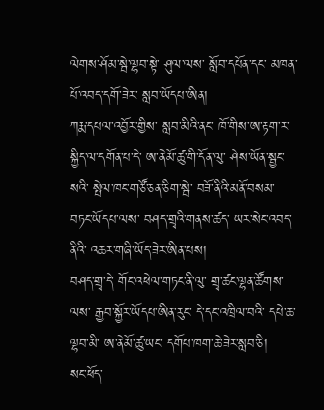ལེགས་ཤོམ་སྦེ་ལྷབ་སྟེ་ ཤུལ་ལས་ སློབ་དཔོན་དང་ མཁན་པོ་འབད་དགོ་ཟེར་ སླབ་ཡོདཔ་ཨིན།
ཀརྨ་དཔལ་འབྱོར་གྱིས་ སླབ་མིའི་ནང་ ཁོ་གིས་ཨ་རྟག་ར་ སྐྱིད་ལ་དགོན་པ་དེ་ ཨ་ནེམོ་ཚུ་གི་དོན་ལུ་ ཤེས་ཡོན་སྦྱང་སའི་ སྤེལ་ཁང་གཙོ་ཅན་ཅིག་སྦེ་ བཟོ་ནིའི་མནོ་བསམ་བཏང་ཡོདཔ་ལས་ བཤད་གྲྭའི་གནས་ཚད་ ཡར་སེང་འབད་ནིའི་ འཆར་གཞི་ཡོད་ཟེར་ཨིན་པས།
བཤད་གྲྭ་དེ་ གོང་འཕེལ་གཏང་ནི་ལུ་ གྲྭ་ཚང་ལྷན་ཚོགས་ལས་ རྒྱབ་སྐྱོར་ཡོདཔ་ཨིན་རུང་ དེ་དང་འཁྲིལ་བའི་ དཔེ་ཆ་ལྷབ་མི་ ཨ་ནེམོ་ཚུ་ཡང་ དགོཔ་ཁག་ཆེ་ཟེར་སླབ་ཅི།
སང་ཕོད་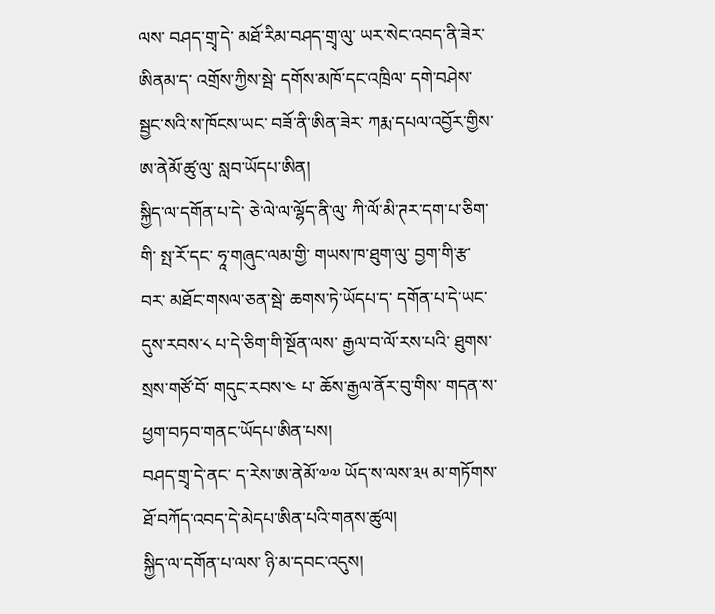ལས་ བཤད་གྲྭ་དེ་ མཐོ་རིམ་བཤད་གྲྭ་ལུ་ ཡར་སེང་འབད་ནི་ཟེར་ཨིནམ་ད་ འགྲོས་ཀྱིས་སྦེ་ དགོས་མཁོ་དང་འཁྲིལ་ དགེ་བཤེས་སྦྱང་སའི་ས་ཁོངས་ཡང་ བཟོ་ནི་ཨིན་ཟེར་ ཀརྨ་དཔལ་འབྱོར་གྱིས་ ཨ་ནེམོ་ཚུ་ལུ་ སླབ་ཡོདཔ་ཨིན།
སྐྱིད་ལ་དགོན་པ་དེ་ ཅེ་ལེ་ལ་ལྷོད་ནི་ལུ་ ཀི་ལོ་མི་ཊར་དག་པ་ཅིག་གི་ སྤ་རོ་དང་ ཧཱ་གཞུང་ལམ་གྱི་ གཡས་ཁ་ཐུག་ལུ་ བྱག་གི་རྩ་བར་ མཐོང་གསལ་ཅན་སྦེ་ ཆགས་ཏེ་ཡོདཔ་ད་ དགོན་པ་དེ་ཡང་ དུས་རབས་༨ པ་དེ་ཅིག་གི་སྔོན་ལས་ རྒྱལ་བ་ལོ་རས་པའི་ ཐུགས་སྲས་གཙོ་བོ་ གདུང་རབས་༤ པ་ ཆོས་རྒྱལ་ནོར་བུ་གིས་ གདན་ས་ཕྱག་བཏབ་གནང་ཡོདཔ་ཨིན་པས།
བཤད་གྲྭ་དེ་ནང་ ད་རེས་ཨ་ནེམོ་༧༧ ཡོད་ས་ལས་༣༥ མ་གཏོགས་ ཐོ་བཀོད་འབད་དེ་མེདཔ་ཨིན་པའི་གནས་ཚུལ།
སྐྱིད་ལ་དགོན་པ་ལས་ ཉི་མ་དབང་འདུས།